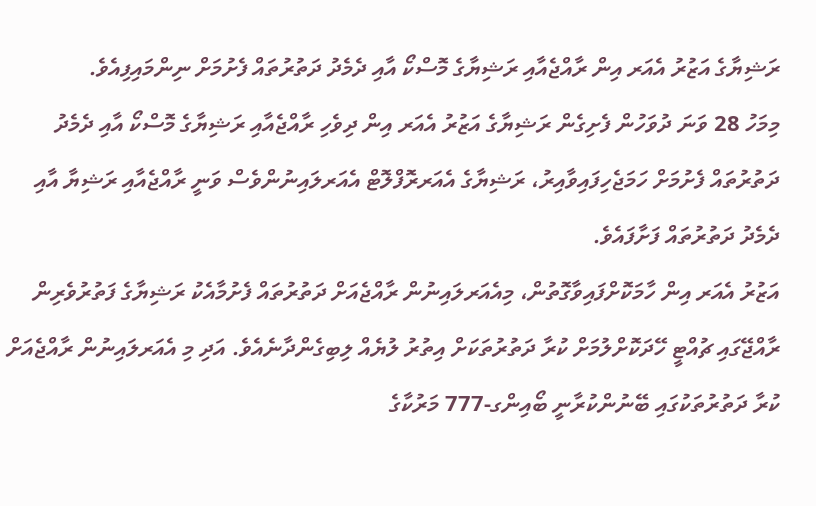ރަޝިޔާގެ އަޒުރު އެއަރ އިން ރާއްޖެއާއި ރަޝިޔާގެ މޮސްކޯ އާއި ދެމެދު ދަތުރުތައް ފެށުމަށް ނިންމައިފިއެވެ.
މިމަހު 28 ވަނަ ދުވަހުން ފެށިގެން ރަޝިޔާގެ އަޒުރު އެއަރ އިން ދިވެހި ރާއްޖެއާއި ރަޝިޔާގެ މޮސްކޯ އާއި ދެމެދު ދަތުރުތައް ފެށުމަށް ހަމަޖެހިފައިވާއިރު، ރަޝިޔާގެ އެއަރރޮފްލޮޓް އެއަރލައިނުންވެސް ވަނީ ރާއްޖެއާއި ރަޝިޔާ އާއި ދެމެދު ދަތުރުތައް ފަށާފައެވެ.
އަޒުރު އެއަރ އިން ހާމަކޮށްފައިވާގޮތުން، މިއެއަރލައިނުން ރާއްޖެއަށް ދަތުރުތައް ފެށުމާއެކު ރަޝިޔާގެ ފަތުރުވެރިން ރާއްޖޭގައި ޗުއްޓީ ހޭދަކޮށްލުމަށް ކުރާ ދަތުރުތަކަށް އިތުރު ލުޔެއް ލިބިގެންދާނެއެވެ. އަދި މި އެއަރލައިނުން ރާއްޖެއަށް ކުރާ ދަތުރުތަކުގައި ބޭނުންކުރާނީ ބޯއިންގ-777 މަރުކާގެ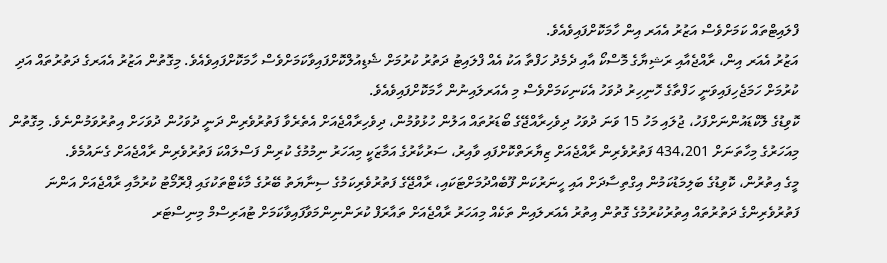ފްލައިޓްތައް ކަމަށްވެސް އަޒުރު އެއަރ އިން ހާމަކޮށްފައިވެއެވެ.
އަޒުރު އެއަރ އިން، ރާއްޖެއާއި ރަޝިޔާގެ މޮސްކޯ އާއި ދެމެދު ހަފްތާ އަކު އެއް ފްލައިޓު ދަތުރު ކުރުމަށް ޝެޑިއުލްކޮށްފައިވާކަމަށްވެސް ހާމަކޮށްފައިވެއެވެ. މިގޮތުން އަޒުރު އެއަރގެ ދަތުރުތައް އަދި ކުރުމަށް ހަމަޖެހިފައިވަނީ ހަފްތާގެ ހޮނިހިރު ދުވަހު އެކަނިކަމަށްވެސް މި އެއަރލައިނުން ހާމަކޮށްފައިވެއެވެ.
ކޮވިޑުގެ ލޮކްޑައުންނަށްފަހު، ޖުލައި މަހު 15 ވަނަ ދުވަހު ދިވެހިރާއްޖޭގެ ބޯޑަރުތައް އަލުން ހުޅުވުމުން، ދިވެހިރާއްޖެއަށް އެތެރެވާ ފަތުރުވެރިން ދަނީ ދުވަހުން ދުވަހަށް އިތުރުވަމުންނެވެ. މިގޮތުން މިއަހަރުގެ މިހާތަނަށް 434،201 ފަތުރުވެރިން ރާއްޖެއަށް ޒިޔާރަތްކޮށްފައި ވާއިރު، ސަރުކާރުގެ އަމާޒަކީ މިއަހަރު ނިމުމުގެ ކުރިން ފަސްލައްކަ ފަތުރުވެރިން ރާއްޖެއަށް ގެނައުމެވެ.
މީގެ އިތުރުން، ކޮވިޑުގެ ބަލިމަޑުކަމުން އިގްތިސާދަށް އައި ހީނަރުކަން ފޫބެއްދުމަށްޓަކައި، ރާއްޖޭގެ ފަތުރުވެރިކަމުގެ ސިނާޔަތު ބޭރުގެ މާކެޓްތަކުގައި ޕްރޮމޯޓު ކުރުމާއި ރާއްޖެއަށް އަންނަ ފަތުރުވެރިންގެ ދަތުރުތައް އިތުރުކުރުމުގެ ގޮތުން އިތުރު އެއަރލައިން ތަކެއް މިއަހަރު ރާއްޖެއަށް ތައާރަފް ކުރަންނިންމަވާފައިވާކަމަށް ޓުއަރިސްމް މިނިސްޓަރ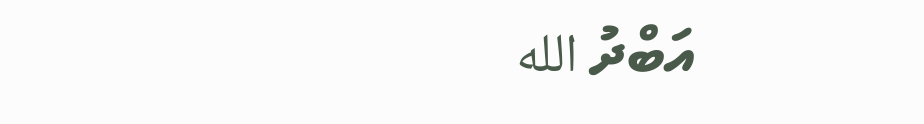އަބްދު الله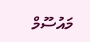މައުސޫމް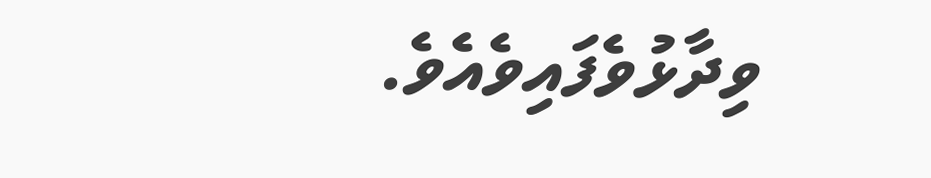ވިދާޅުވެފައިވެއެވެ.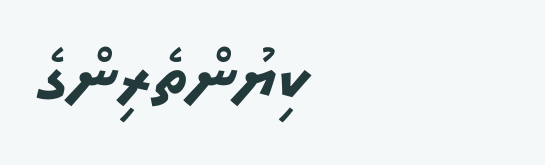ކިޔުންތެރިންގެ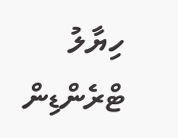ހިޔާލު
ޓްރެންޑިން